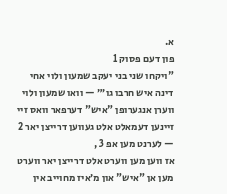א.
פון דעם פסוק 1
"ויקחו שני בני יעקב שמעון ולוי אחי דינה איש חרבו גו׳״ — וואו שמעון ולוי ווערן אנגערופן "איש" דערפאר וואס זיי זיינען דעמאלט אלט געווען דרייצן יאר 2
— לערנט מען אפ 3 ,
אז ווען מען ווערט אלט דרייצן יאר ווערט מען אן "איש" און מ׳איז מחוייב אין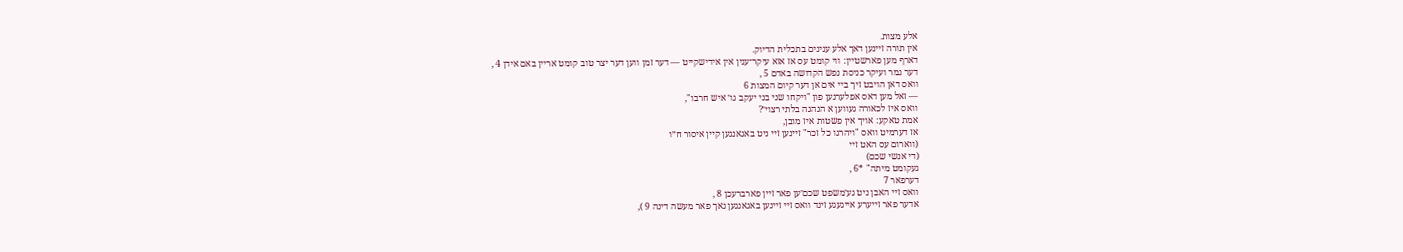אלע מצות.
אין תורה זיינען דאך אלע ענינים בתכלית הדיוק.
דארף מען פארשטיין: ווי קומט עס אז אזא עיקר־ענין אין אידישקייט — דער זמן ווען דער יצר טוב קומט אריין באם אידן 4 ,
דער גמר ועיקר כניסת נפש הקדושה באדם 5 ,
וואס דאן הויבט זיך ביי אים אן דער קיום המצות 6
— זאל מען דאס אפלערנען פון "ויקחו שני בני יעקב גו׳ איש חרבו",
וואס איז לכאורה געווען א הנהגה בלתי רצוי׳?
אמת טאקע: אויך אין פשטות איז מובן,
אז דערמיט וואס "ויהרגו כל זכר" זיינען זיי ניט באגאנגען קיין איסור ח״ו
(ווארום עס האט זיי
(די אנשי שכם)
געקומט מיתה" *6 ,
דערפאר 7
וואס זיי האבן ניט גע׳משפט שכם׳ען פאר זיין פארברעכן 8 ,
אדער פאר זייערע אייגעגע זינד וואס זיי זיינען באגאנגען נאך פאר מעשה דינה 9 ),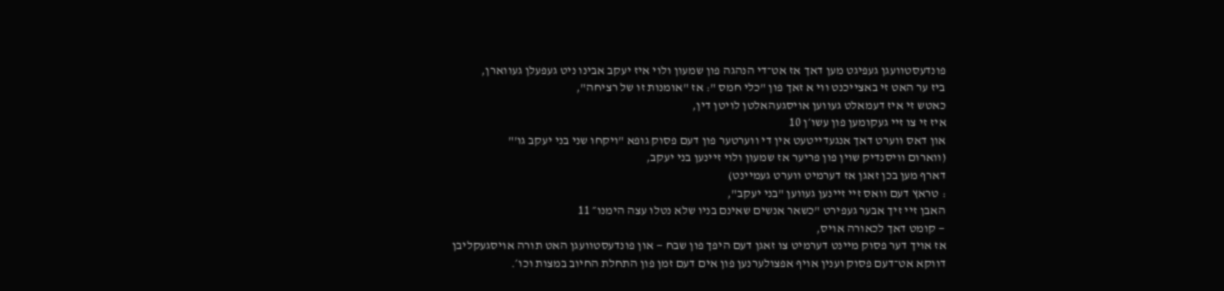פונדעסטוועגן געפיגט מען דאך אז אט־די הנהגה פון שמעון ולוי איז יעקב אבינו ניט געפעלן געווארן,
ביז ער האט זי באצייכנט ווי א זאך פון "כלי חמס ": אז "אומנות זו של רציחה",
כאטש זי איז דעמאלט געווען אויסגעהאלטן לויטן דין,
איז זי צו זיי געקומען פון עשו׳ן 10
און דאס ווערט דאך אנגעדייטעט אין די ווערטער פון דעם פסוק גופא "ויקחו שני בני יעקב גו'"
(ווארום וויסנדיק שוין פון פריער אז שמעון ולוי זיינען בני יעקב,
דארף מען בכן זאגן אז דערמיט ווערט געמיינט)
: טראץ דעם וואס זיי זיינען געווען "בני יעקב",
האבן זיי זיך אבער געפירט "כשאר אנשים שאינם בניו שלא נטלו עצה הימנו״ 11
— קומט דאך לכאורה אויס,
אז אויך דער פסוק מיינט דערמיט צו זאגן דעם היפך פון שבח — און פונדעסטוועגן האט תורה אויסגעקליבן דווקא אט־דעם פסוק וענין אויף אפצולערנען פון אים דעם זמן פון התחלת החיוב במצות וכו׳.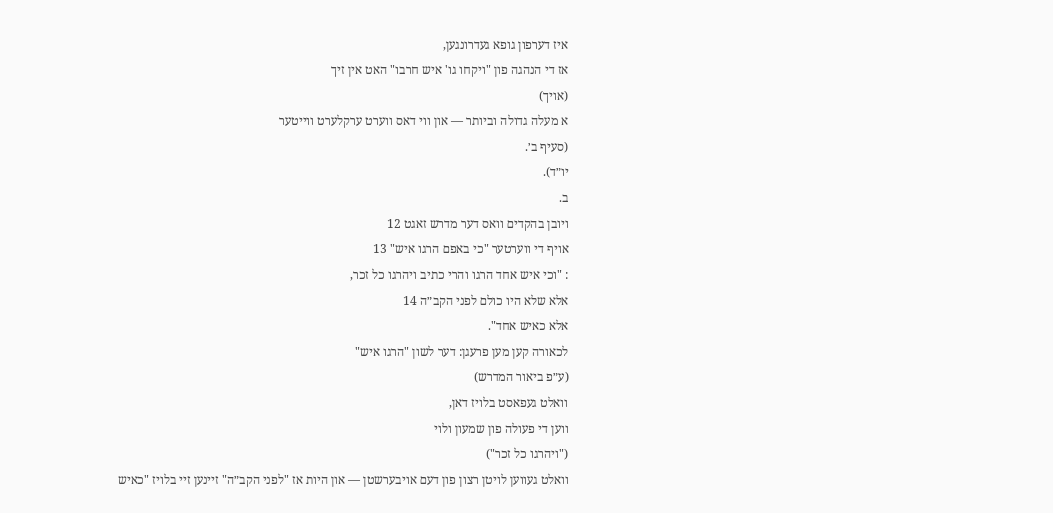איז דערפון גופא געדרונגען,
אז די הנהגה פון "ויקחו גו' איש חרבו" האט אין זיך
(אויך)
א מעלה גדולה וביותר — און ווי דאס ווערט ערקלערט ווייטער
(סעיף ב׳.
יו״ד).
ב.
ויובן בהקדים וואס דער מדרש זאגט 12
אויף די ווערטער "כי באפם הרגו איש" 13
: "וכי איש אחד הרגו והרי כתיב ויהרגו כל זכר,
אלא שלא היו כולם לפני הקב״ה 14
אלא כאיש אחד".
לכאורה קען מען פרעגן: דער לשון "הרגו איש"
(ע״פ ביאור המדרש)
וואלט געפאסט בלויז דאן,
ווען די פעולה פון שמעון ולוי
("ויהרגו כל זכר")
וואלט געווען לויטן רצון פון דעם אויבערשטן — און היות אז "לפני הקב״ה" זיינען זיי בלויז "כאיש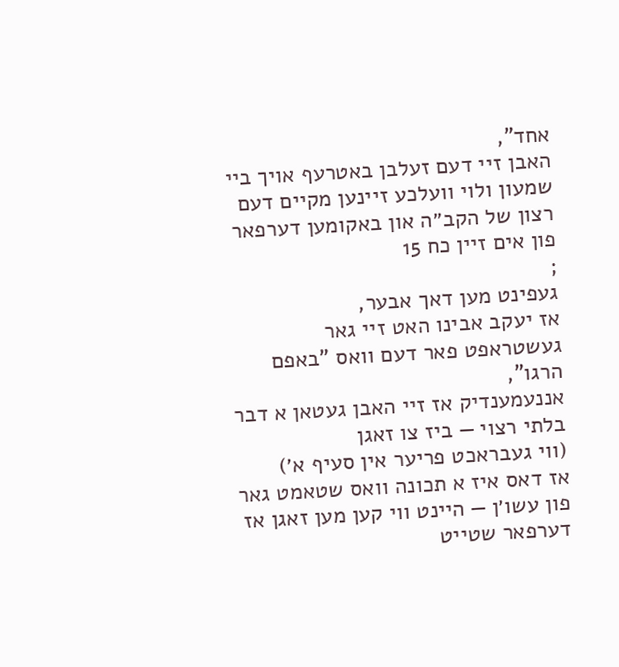אחד",
האבן זיי דעם זעלבן באטרעף אויך ביי שמעון ולוי וועלכע זיינען מקיים דעם רצון של הקב״ה און באקומען דערפאר פון אים זיין כח 15
;
געפינט מען דאך אבער,
אז יעקב אבינו האט זיי גאר געשטראפט פאר דעם וואס "באפם הרגו",
אננעמענדיק אז זיי האבן געטאן א דבר בלתי רצוי — ביז צו זאגן
(ווי געבראכט פריער אין סעיף א׳)
אז דאס איז א תכונה וואס שטאמט גאר פון עשו׳ן — היינט ווי קען מען זאגן אז דערפאר שטייט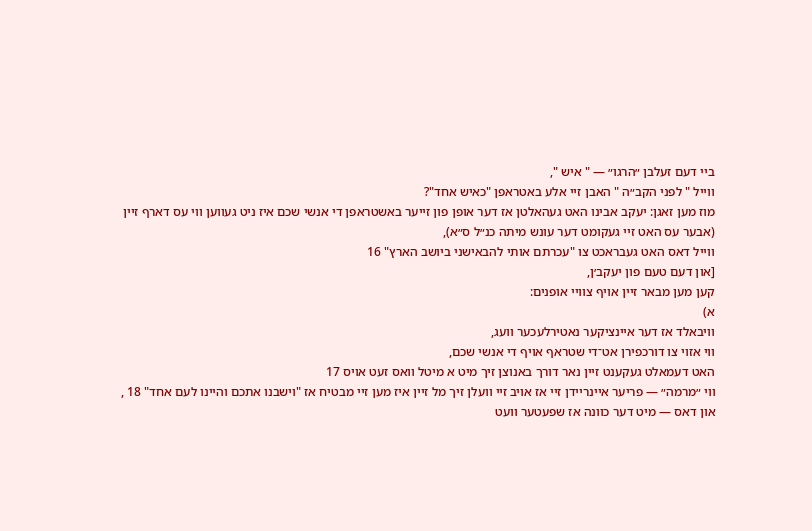ביי דעם זעלבן ״הרגו״ — " איש ",
ווייל " לפני הקב״ה " האבן זיי אלע באטראפן "כאיש אחד"?
מוז מען זאגן: יעקב אבינו האט געהאלטן אז דער אופן פון זייער באשטראפן די אנשי שכם איז ניט געווען ווי עס דארף זיין
(אבער עס האט זיי געקומט דער עונש מיתה כנ״ל ס״א),
ווייל דאס האט געבראכט צו "עכרתם אותי להבאישני ביושב הארץ" 16
[און דעם טעם פון יעקב׳ן,
קען מען מבאר זיין אויף צוויי אופנים:
א)
וויבאלד אז דער איינציקער נאטירלעכער וועג,
ווי אזוי צו דורכפירן אט־די שטראף אויף די אנשי שכם,
האט דעמאלט געקענט זיין נאר דורך באנוצן זיך מיט א מיטל וואס זעט אויס 17
ווי ״מרמה״ — פריער איינריידן זיי אז אויב זיי וועלן זיך מל זיין איז מען זיי מבטיח אז "וישבנו אתכם והיינו לעם אחד" 18 ,
און דאס — מיט דער כוונה אז שפעטער וועט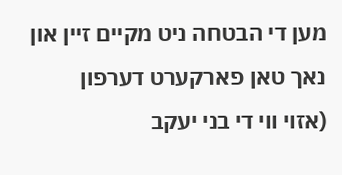מען די הבטחה ניט מקיים זיין און נאך טאן פארקערט דערפון
(אזוי ווי די בני יעקב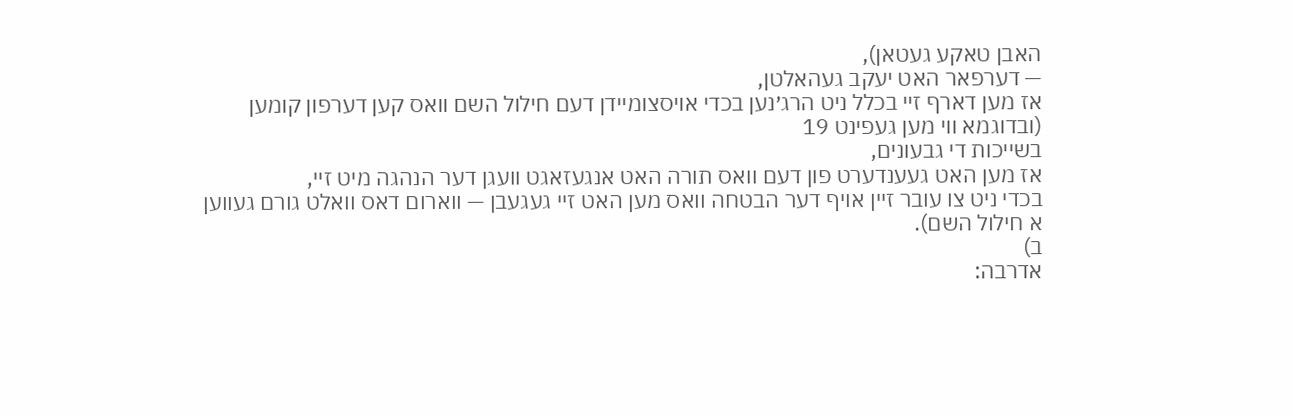האבן טאקע געטאן),
— דערפאר האט יעקב געהאלטן,
אז מען דארף זיי בכלל ניט הרג׳נען בכדי אויסצומיידן דעם חילול השם וואס קען דערפון קומען
(ובדוגמא ווי מען געפינט 19
בשייכות די גבעונים,
אז מען האט געענדערט פון דעם וואס תורה האט אנגעזאגט וועגן דער הנהגה מיט זיי,
בכדי ניט צו עובר זיין אויף דער הבטחה וואס מען האט זיי געגעבן — ווארום דאס וואלט גורם געווען א חילול השם).
ב)
אדרבה: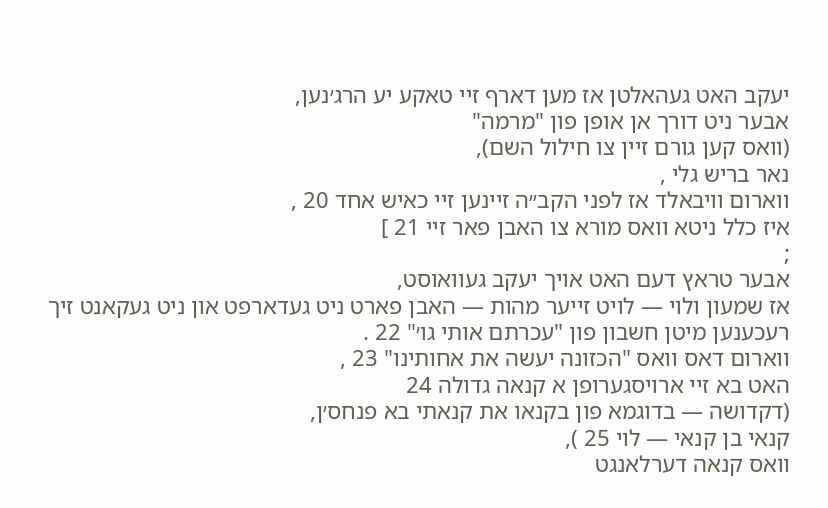יעקב האט געהאלטן אז מען דארף זיי טאקע יע הרג׳נען,
אבער ניט דורך אן אופן פון "מרמה"
(וואס קען גורם זיין צו חילול השם),
נאר בריש גלי ,
ווארום וויבאלד אז לפני הקב״ה זיינען זיי כאיש אחד 20 ,
איז כלל ניטא וואס מורא צו האבן פאר זיי 21 ]
;
אבער טראץ דעם האט אויך יעקב געוואוסט,
אז שמעון ולוי — לויט זייער מהות — האבן פארט ניט געדארפט און ניט געקאנט זיך רעכענען מיטן חשבון פון "עכרתם אותי גו׳" 22 .
ווארום דאס וואס "הכזונה יעשה את אחותינו" 23 ,
האט בא זיי ארויסגערופן א קנאה גדולה 24
(דקדושה — בדוגמא פון בקנאו את קנאתי בא פנחס׳ן,
קנאי בן קנאי — לוי 25 ),
וואס קנאה דערלאנגט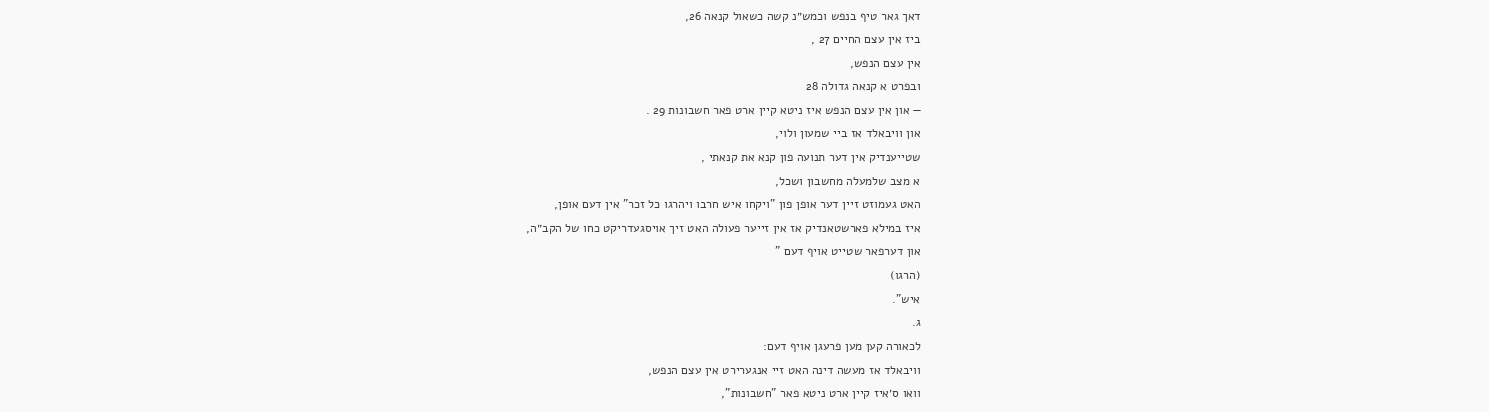דאך גאר טיף בנפש וכמש״נ קשה כשאול קנאה 26,
ביז אין עצם החיים 27 ,
אין עצם הנפש,
ובפרט א קנאה גדולה 28
— און אין עצם הנפש איז ניטא קיין ארט פאר חשבונות 29 .
און וויבאלד אז ביי שמעון ולוי,
שטייענדיק אין דער תנועה פון קנא את קנאתי ,
א מצב שלמעלה מחשבון ושכל,
האט געמוזט זיין דער אופן פון "ויקחו איש חרבו ויהרגו כל זכר" אין דעם אופן,
איז במילא פארשטאנדיק אז אין זייער פעולה האט זיך אויסגעדריקט כחו של הקב״ה,
און דערפאר שטייט אויף דעם "
(הרגו)
איש".
ג.
לכאורה קען מען פרעגן אויף דעם:
וויבאלד אז מעשה דינה האט זיי אנגערירט אין עצם הנפש,
וואו ס׳איז קיין ארט ניטא פאר "חשבונות",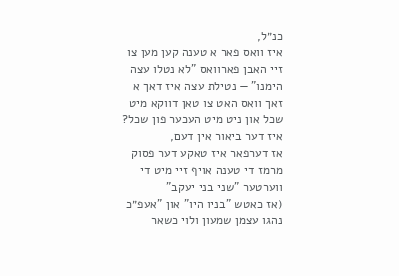כנ״ל,
איז וואס פאר א טענה קען מען צו זיי האבן פארוואס "לא נטלו עצה הימנו" — נטילת עצה איז דאך א זאך וואס האט צו טאן דווקא מיט שכל און ניט מיט העכער פון שכל?
איז דער ביאור אין דעם,
אז דערפאר איז טאקע דער פסוק מרמז די טענה אויף זיי מיט די ווערטער "שני בני יעקב"
(אז כאטש "בניו היו" און "אעפ״כ נהגו עצמן שמעון ולוי כשאר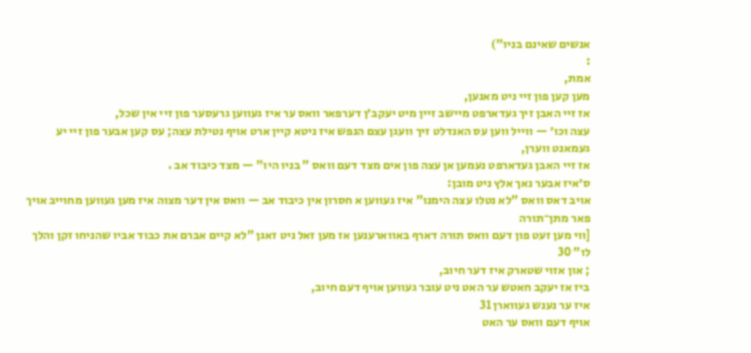אנשים שאינם בניו")
:
אמת,
מען קען פון זיי ניט מאנען,
אז זיי האבן זיך געדארפט מיישב זיין מיט יעקב׳ן דערפאר וואס ער איז געווען גרעסער פון זיי אין שכל,
עצה וכו׳ — ווייל ווען עס האנדלט זיך וועגן עצם הנפש איז ניטא קיין ארט אויף נטילת עצה; עס קען אבער פון זיי יע געמאנט ווערן,
אז זיי האבן געדארפט נעמען אן עצה פון אים מצד דעם וואס " בניו היו" — מצד כיבוד אב .
ס׳איז אבער נאך אלץ ניט מובן:
אויב דאס וואס "לא נטלו עצה הימנו" איז געווען א חסרון אין כיבוד אב — וואס אין דער מצוה איז מען געווען מחוייב אויך פאר מתן־תורה
[ווי מען זעט פון דעם וואס תורה דארף באווארענען אז מען זאל ניט זאגן "לא קיים אברם את כבוד אביו שהניחו זקן והלך לו" 30
; און אזוי שטארק איז דער חיוב,
ביז אז יעקב חאטש ער האט ניט עובר געווען אויף דעם חיוב,
איז ער נענש געווארן 31
אויף דעם וואס ער האט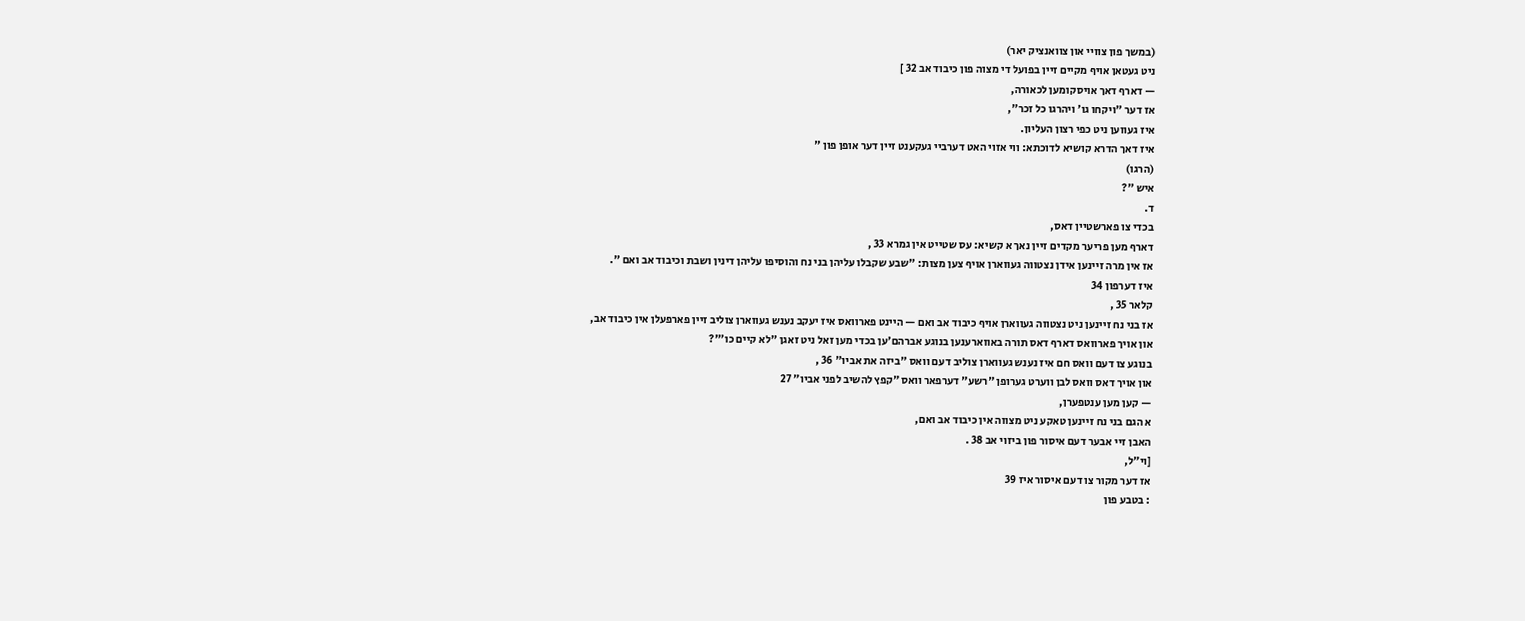(במשך פון צוויי און צוואנציק יאר)
ניט געטאן אויף מקיים זיין בפועל די מצוה פון כיבוד אב 32 ]
— דארף דאך אויסקומען לכאורה,
אז דער "ויקחו גו׳ ויהרגו כל זכר",
איז געווען ניט כפי רצון העליון.
איז דאך הדרא קושיא לדוכתא: ווי אזוי האט דערביי געקענט זיין דער אופן פון "
(הרגו)
איש "?
ד.
בכדי צו פארשטיין דאס,
דארף מען פריער מקדים זיין נאך א קשיא: עס שטייט אין גמרא 33 ,
אז אין מרה זיינען אידן נצטווה געווארן אויף צען מצות: "שבע שקבלו עליהן בני נח והוסיפו עליהן דינין ושבת וכיבוד אב ואם ".
איז דערפון 34
קלאר 35 ,
אז בני נח זיינען ניט נצטווה געווארן אויף כיבוד אב ואם — היינט פארוואס איז יעקב נענש געווארן צוליב זיין פארפעלן אין כיבוד אב,
און אויך פארוואס דארף דאס תורה באווארענען בנוגע אברהם׳ען בכדי מען זאל ניט זאגן "לא קיים כו׳"?
בנוגע צו דעם וואס חם איז נענש געווארן צוליב דעם וואס "ביזה את אביו" 36 ,
און אויך דאס וואס לבן ווערט גערופן "רשע" דערפאר וואס ״קפץ להשיב לפני אביו״ 27
— קען מען ענטפערן,
א הגם בני נח זיינען טאקע ניט מצווה אין כיבוד אב ואם,
האבן זיי אבער דעם איסור פון ביזוי אב 38 .
[וי״ל,
אז דער מקור צו דעם איסור איז 39
: בטבע פון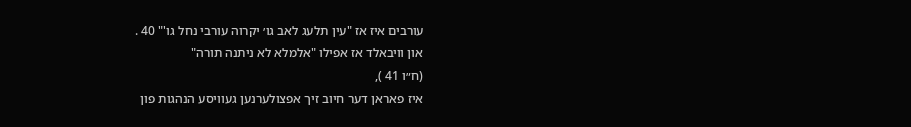עורבים איז אז "עין תלעג לאב גו׳ יקרוה עורבי נחל גו'" 40 .
און וויבאלד אז אפילו "אלמלא לא ניתנה תורה"
(ח״ו 41 ),
איז פאראן דער חיוב זיך אפצולערנען געוויסע הנהגות פון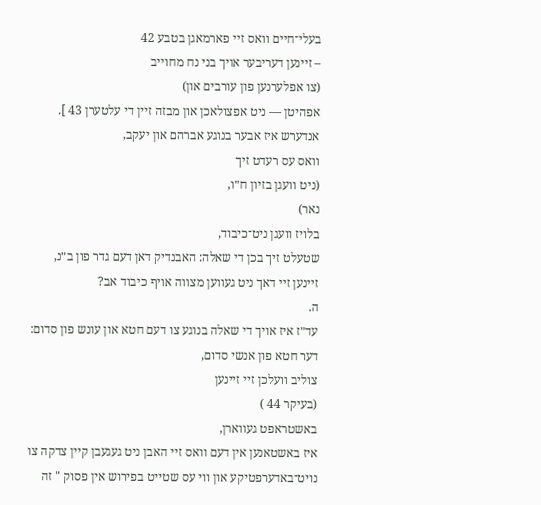בעלי־חיים וואס זיי פארמאגן בטבע 42
– זיינען דעריבער אויך בני נח מחוייב
(צו אפלערנען פון עורבים און)
אפהיטן — ניט אפצולאכן און מבזה זיין די עלטערן 43 ].
אנדערש איז אבער בנוגע אברהם און יעקב,
וואס עס רעדט זיך
(ניט וועגן בזיון ח״ו,
נאר)
בלויז וועגן ניט־כיבוד,
שטעלט זיך בכן די שאלה: האבנדיק דאן דעם גדר פון ב״נ,
זיינען זיי דאך ניט געווען מצווה אויף כיבוד אב?
ה.
עד״ז איז אויך די שאלה בנוגע צו דעם חטא און עונש פון סדום: דער חטא פון אנשי סדום,
צוליב וועלכן זיי זיינען
(בעיקר 44 )
באשטראפט געווארן,
איז באשטאנען אין דעם וואס זיי האבן ניט געגעבן קיין צדקה צו נויט־באדערפטיקע און ווי עס שטייט בפירוש אין פסוק " זה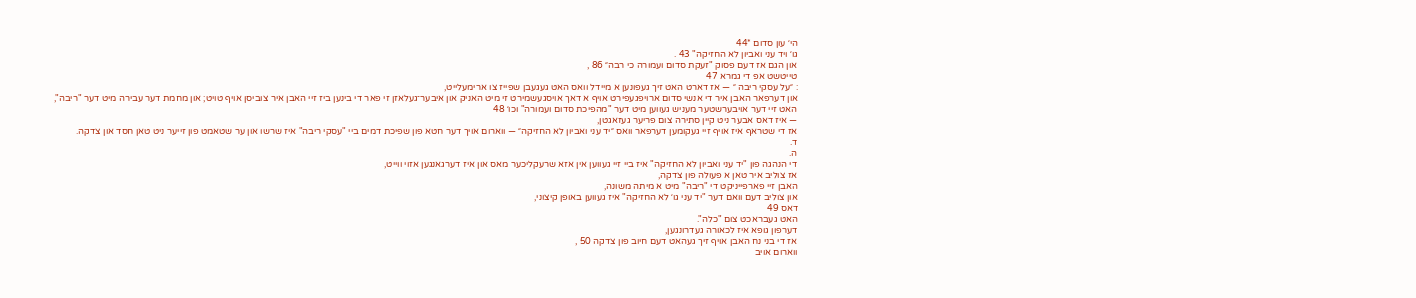הי׳ עון סדום *44
גו׳ ויד עני ואביון לא החזיקה" 43 .
און הגם אז דעם פסוק "זעקת סדום ועמורה כי רבה״ 86 ,
טייטשט אפ די גמרא 47
: ״על עסקי ריבה ״ — אז דארט האט זיך געפונען א מיידל וואס האט געגעבן שפייז צו ארימעלייט,
און דערפאר האבן איר די אנשי סדום ארויפגעפירט אויף א דאך אויסגעשמירט זי מיט האניק און איבער־געלאזן זי פאר די בינען ביז זיי האבן איר צוביסן אויף טויט; און מחמת דער עבירה מיט דער "ריבה",
האט זיי דער אויבערשטער מעניש געווען מיט דער "מהפיכת סדום ועמורה" וכו׳ 48
— איז דאס אבער ניט קיין סתירה צום פריער געזאגטן,
אז די שטראף איז אויף זיי געקומען דערפאר וואס ״יד עני ואביון לא החזיקה״ — ווארום אויך דער חטא פון שפיכת דמים ביי "עסקי ריבה" איז שרשו און ער שטאמט פון זייער ניט טאן חסד און צדקה.
ד.
ה.
די הנהגה פון "יד עני ואביון לא החזיקה" איז ביי זיי געווען אין אזא שרעקליכער מאס און איז דערגאנגען אזוי ווייט,
אז צוליב איר טאן א פעולה פון צדקה,
האבן זיי פארפייניקט די "ריבה" מיט א מיתה משונה,
און צוליב דעם וואם דער "יד עני גו׳ לא החזיקה" איז געווען באופן קיצוני,
דאס 49
האט געבראכט צום "כלה".
דערפון גופא איז לכאורה געדרונגען,
אז די בני נח האבן אויף זיך געהאט דעם חיוב פון צדקה 50 ,
ווארום אויב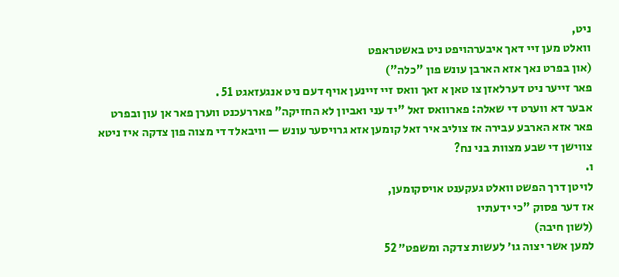ניט,
וואלט מען זיי דאך איבערהויפט ניט באשטראפט
(און בפרט נאך אזא הארבן עונש פון "כלה")
פאר זייער ניט דערלאזן צו טאן א זאך וואס זיי זיינען אויף דעם ניט אנגעזאגט 51 .
אבער דא ווערט די שאלה: פארוואס זאל "יד עני ואביון לא החזיקה" פאררעכנט ווערן פאר אן עון ובפרט פאר אזא הארבע עבירה אז צוליב איר זאל קומען אזא גרויסער עונש — וויבאלד די מצוה פון צדקה איז ניטא צווישן די שבע מצוות בני נח?
ו.
לויטן דרך הפשט וואלט געקענט אויסקומען,
אז דער פסוק "כי ידעתיו
(לשון חיבה)
למען אשר יצוה גו׳ לעשות צדקה ומשפט״ 52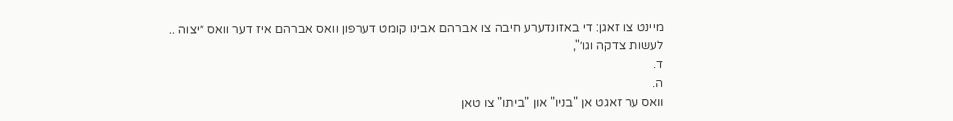מיינט צו זאגן: די באזונדערע חיבה צו אברהם אבינו קומט דערפון וואס אברהם איז דער וואס ״יצוה ..
לעשות צדקה וגו׳",
ד.
ה.
וואס ער זאגט אן "בניו" און "ביתו" צו טאן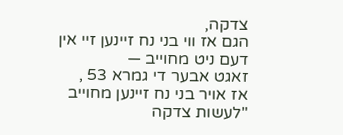צדקה,
הגם אז ווי בני נח זיינען זיי אין דעם ניט מחוייב —
זאגט אבער די גמרא 53 ,
אז אויר בני נח זיינען מחוייב "לעשות צדקה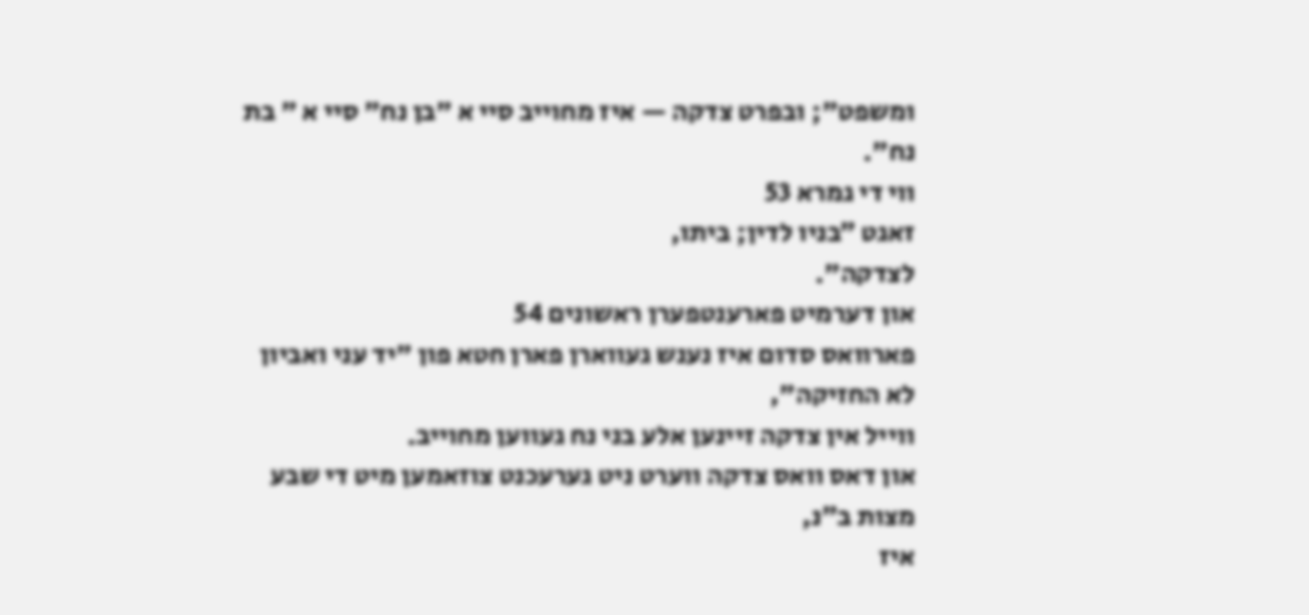ומשפט"; ובפרט צדקה — איז מחוייב סיי א "בן נח" סיי א " בת נח".
ווי די גמרא 53
זאגט ״בניו לדין; ביתו,
לצדקה".
און דערמיט פארענטפערן ראשונים 54
פארוואס סדום איז נענש געווארן פארן חטא פון "יד עני ואביון לא החזיקה",
ווייל אין צדקה זיינען אלע בני נח געווען מחוייב.
און דאס וואס צדקה ווערט ניט גערעכנט צוזאמען מיט די שבע מצות ב״נ,
איז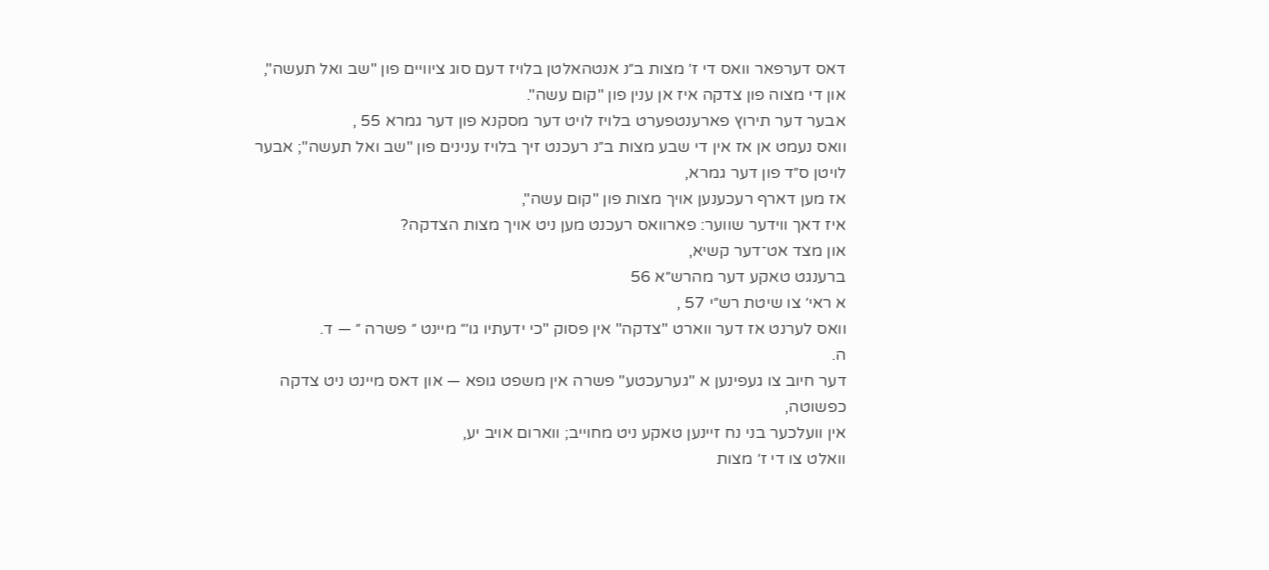דאס דערפאר וואס די ז׳ מצות ב״נ אנטהאלטן בלויז דעם סוג ציוויים פון "שב ואל תעשה",
און די מצוה פון צדקה איז אן ענין פון "קום עשה".
אבער דער תירוץ פארענטפערט בלויז לויט דער מסקנא פון דער גמרא 55 ,
וואס נעמט אן אז אין די שבע מצות ב״נ רעכנט זיך בלויז ענינים פון "שב ואל תעשה"; אבער לויטן ס״ד פון דער גמרא,
אז מען דארף רעכענען אויך מצות פון "קום עשה",
איז דאך ווידער שווער: פארוואס רעכנט מען ניט אויך מצות הצדקה?
און מצד אט־דער קשיא,
ברענגט טאקע דער מהרש״א 56
א ראי׳ צו שיטת רש״י 57 ,
וואס לערנט אז דער ווארט "צדקה" אין פסוק "כי ידעתיו גו׳״ מיינט ״ פשרה ״ — ד.
ה.
דער חיוב צו געפינען א "גערעכטע" פשרה אין משפט גופא — און דאס מיינט ניט צדקה כפשוטה,
אין וועלכער בני נח זיינען טאקע ניט מחוייב; ווארום אויב יע,
וואלט צו די ז׳ מצות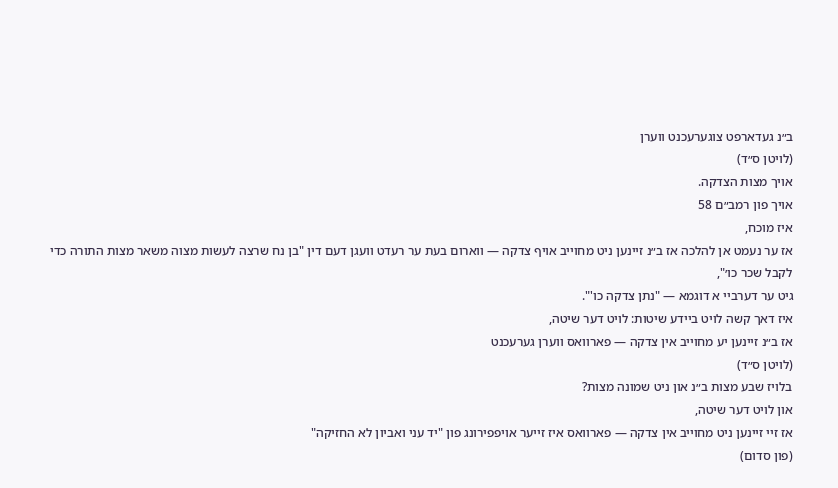ב״נ געדארפט צוגערעכנט ווערן
(לויטן ס״ד)
אויך מצות הצדקה.
אויך פון רמב״ם 58
איז מוכח,
אז ער נעמט אן להלכה אז ב״נ זיינען ניט מחוייב אויף צדקה — ווארום בעת ער רעדט וועגן דעם דין "בן נח שרצה לעשות מצוה משאר מצות התורה כדי לקבל שכר כו׳",
גיט ער דערביי א דוגמא — "נתן צדקה כו'".
איז דאך קשה לויט ביידע שיטות: לויט דער שיטה,
אז ב״נ זיינען יע מחוייב אין צדקה — פארוואס ווערן גערעכנט
(לויטן ס״ד)
בלויז שבע מצות ב״נ און ניט שמונה מצות?
און לויט דער שיטה,
אז זיי זיינען ניט מחוייב אין צדקה — פארוואס איז זייער אויפפירונג פון "יד עני ואביון לא החזיקה"
(פון סדום)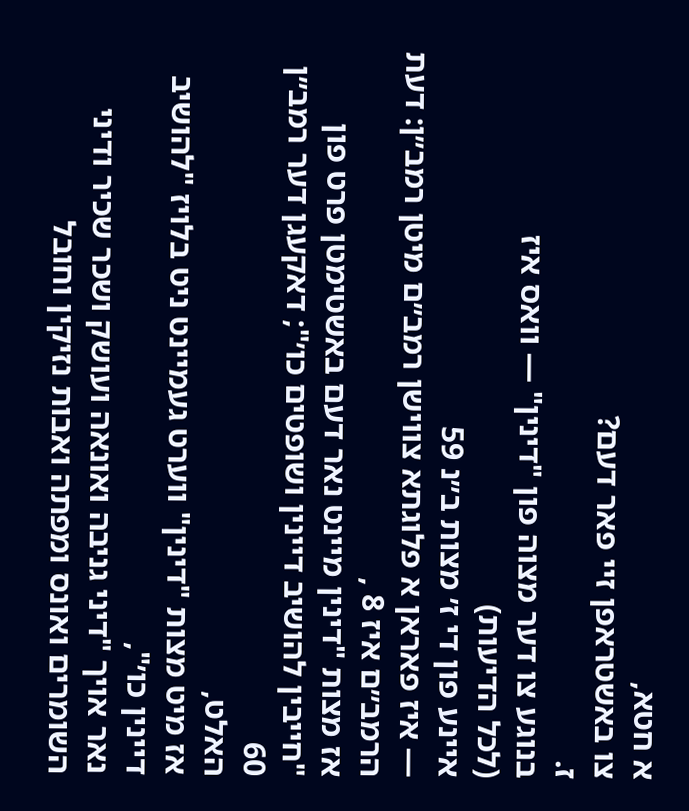א חטא,
צו באשטראפן זיי פאר דעם?
ז.
בנוגע צו דער מצוה פון "דינין" — וואס איז
(לכל הדיעות)
איינע פון די ז׳ מצות ב״נ 59
— איז פאראן א פלוגתא צווישן רמב״ם מיטן רמב״ן: דעת הרמב״ם איז 8 ,
אז מצות "דינין מיינט נאר דעם באשטימטן פרט פון "חייבין להושיב דיינין ושופטים כו׳"; דאקעגן דער רמב״ן 60
האלט,
אז מיט מצות "דינין" ווערט געמיינט ניט בלויז "להושיב דיינין כו׳",
נאר אויך "דיני גניבה ואונאה ועושק ושכר שכיר ודיני השומרים ואונס ומפתה ואבות נזיקין וחובל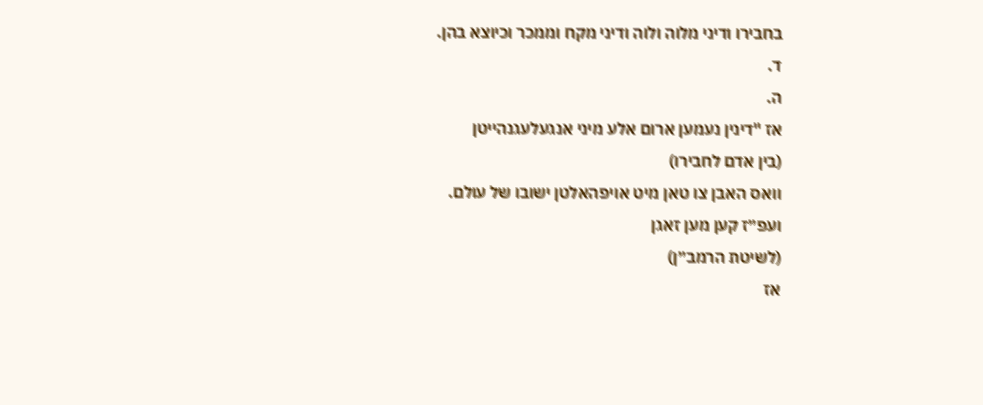בחבירו ודיני מלוה ולוה ודיני מקח וממכר וכיוצא בהן.
ד.
ה.
אז "דינין נעמען ארום אלע מיני אנגעלעגנהייטן
(בין אדם לחבירו)
וואס האבן צו טאן מיט אויפהאלטן ישובו של עולם.
ועפ״ז קען מען זאגן
(לשיטת הרמב״ן)
אז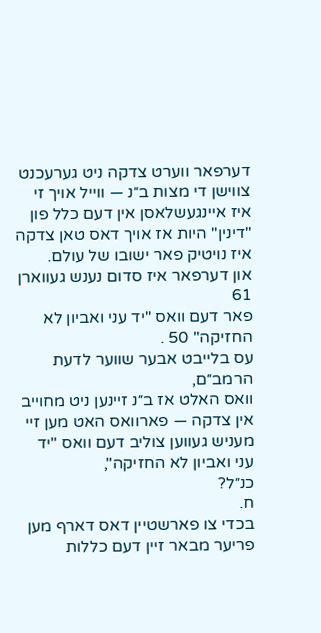דערפאר ווערט צדקה ניט גערעכנט צווישן די מצות ב״נ — ווייל אויך זי איז איינגעשלאסן אין דעם כלל פון "דינין" היות אז אויך דאס טאן צדקה איז נויטיק פאר ישובו של עולם.
און דערפאר איז סדום נענש געווארן 61
פאר דעם וואס "יד עני ואביון לא החזיקה" 50 .
עס בלייבט אבער שווער לדעת הרמב״ם,
וואס האלט אז ב״נ זיינען ניט מחוייב אין צדקה — פארוואס האט מען זיי מעניש געווען צוליב דעם וואס "יד עני ואביון לא החזיקה",
כנ״ל?
ח.
בכדי צו פארשטיין דאס דארף מען פריער מבאר זיין דעם כללות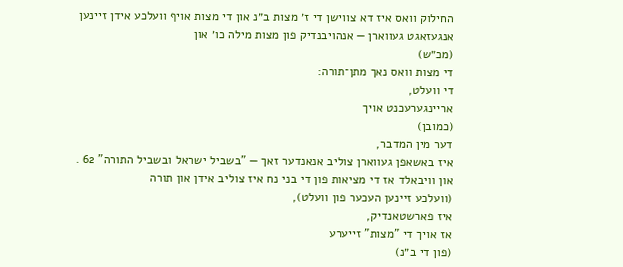החילוק וואס איז דא צווישן די ז׳ מצות ב״נ און די מצות אויף וועלכע אידן זיינען אנגעזאגט געווארן — אנהויבנדיק פון מצות מילה כו׳ און
(מכ״ש)
די מצות וואס נאך מתן־תורה:
די וועלט,
אריינגערעכנט אויך
(כמובן)
דער מין המדבר,
איז באשאפן געווארן צוליב אנאנדער זאך — "בשביל ישראל ובשביל התורה" 62 .
און וויבאלד אז די מציאות פון די בני נח איז צוליב אידן און תורה
(וועלכע זיינען העכער פון וועלט),
איז פארשטאנדיק,
אז אויך די "מצות" זייערע
(פון די ב״נ)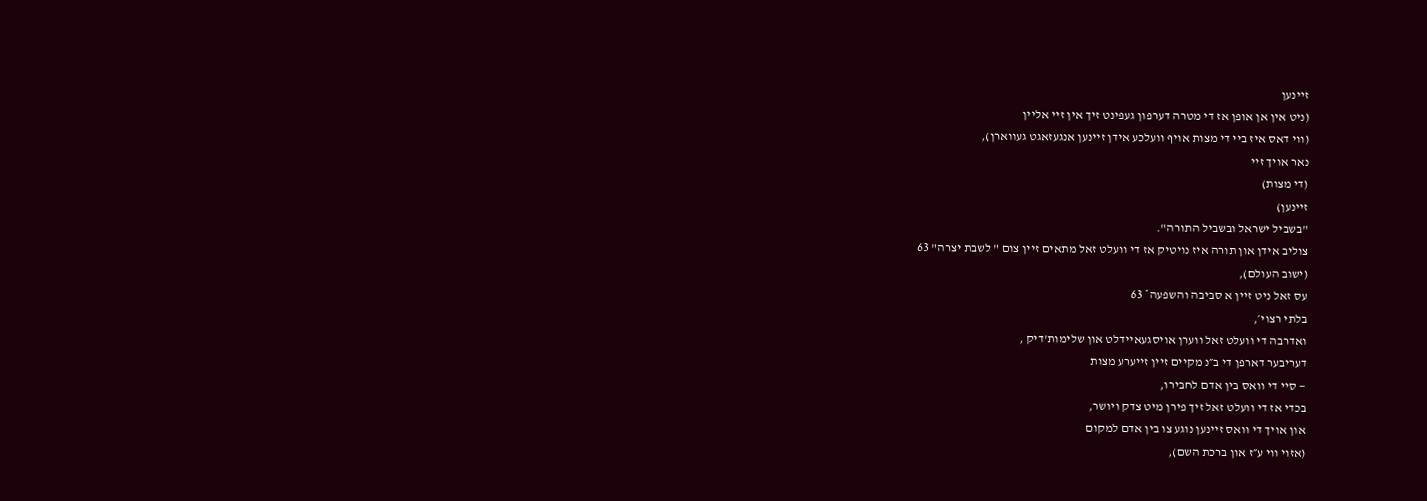זיינען
(ניט אין אן אופן אז די מטרה דערפון געפינט זיך אין זיי אליין
(ווי דאס איז ביי די מצות אויף וועלכע אידן זיינען אנגעזאגט געווארן),
נאר אויך זיי
(די מצות)
זיינען)
"בשביל ישראל ובשביל התורה".
צוליב אידן און תורה איז נויטיק אז די וועלט זאל מתאים זיין צום " לשבת יצרה" 63
(ישוב העולם),
עס זאל ניט זיין א סביבה והשפעה* 63
בלתי רצוי׳,
ואדרבה די וועלט זאל ווערן אויסגעאיידלט און שלימות'דיק ,
דעריבער דארפן די ב״נ מקיים זיין זייערע מצות
— סיי די וואס בין אדם לחבירו,
בכדי אז די וועלט זאל זיך פירן מיט צדק ויושר,
און אויך די וואס זיינען נוגע צו בין אדם למקום
(אזוי ווי ע״ז און ברכת השם),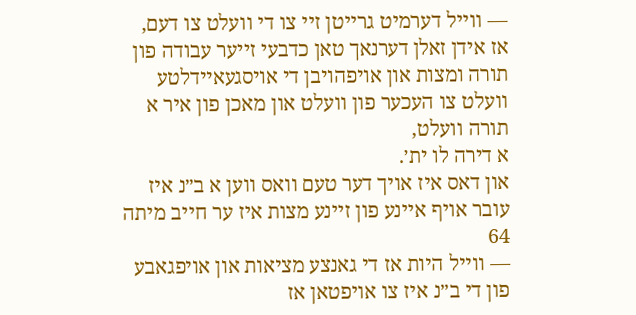— ווייל דערמיט גרייטן זיי צו די וועלט צו דעם,
אז אידן זאלן דערנאך טאן כדבעי זייער עבודה פון תורה ומצות און אויפהויבן די אויסגעאיידלטע וועלט צו העכער פון וועלט און מאכן פון איר א תורה וועלט,
א דירה לו ית׳.
און דאס איז אויך דער טעם וואס ווען א ב״נ איז עובר אויף איינע פון זיינע מצות איז ער חייב מיתה 64
— ווייל היות אז די גאנצע מציאות און אויפגאבע פון די ב״נ איז צו אויפטאן אז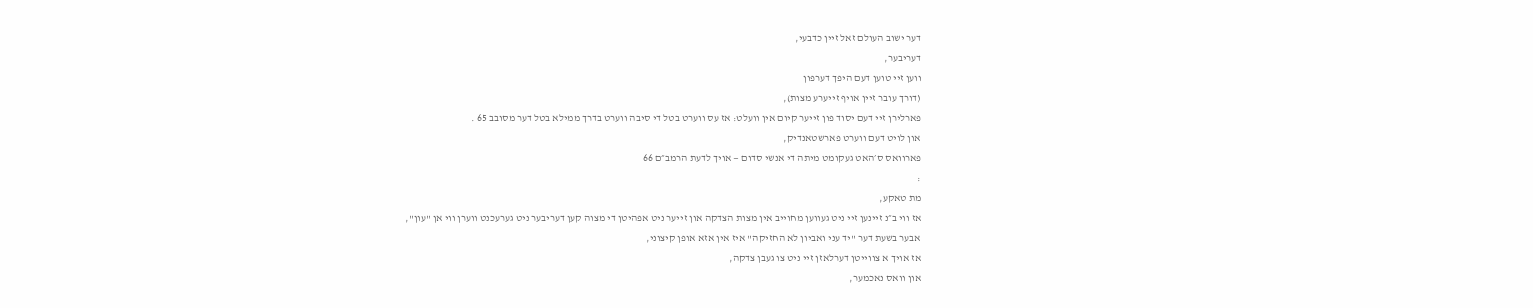דער ישוב העולם זאל זיין כדבעי,
דעריבער,
ווען זיי טוען דעם היפך דערפון
(דורך עובר זיין אויף זייערע מצות),
פארלירן זיי דעם יסוד פון זייער קיום אין וועלט: אז עס ווערט בטל די סיבה ווערט בדרך ממילא בטל דער מסובב 65 .
און לויט דעם ווערט פארשטאנדיק,
פארוואס ס׳האט געקומט מיתה די אנשי סדום — אויך לדעת הרמב״ם 66
:
מת טאקע,
אז ווי ב״נ זיינען זיי ניט געווען מחוייב אין מצות הצדקה און זייער ניט אפהיטן די מצוה קען דעריבער ניט גערעכנט ווערן ווי אן "עון",
אבער בשעת דער "יד עני ואביון לא החזיקה" איז אין אזא אופן קיצוני,
אז אויך א צווייטן דערלאזן זיי ניט צו געבן צדקה,
און וואס נאכמער,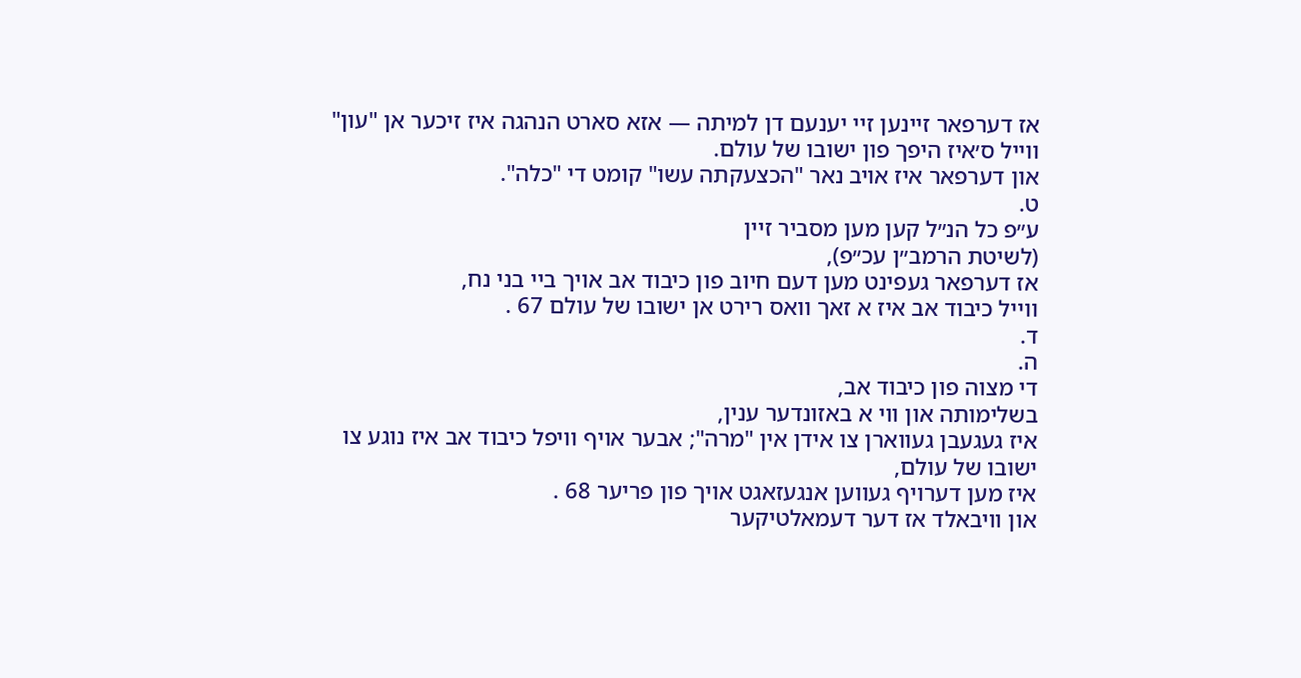אז דערפאר זיינען זיי יענעם דן למיתה — אזא סארט הנהגה איז זיכער אן "עון" ווייל ס׳איז היפך פון ישובו של עולם.
און דערפאר איז אויב נאר "הכצעקתה עשו" קומט די "כלה".
ט.
ע״פ כל הנ״ל קען מען מסביר זיין
(לשיטת הרמב״ן עכ״פ),
אז דערפאר געפינט מען דעם חיוב פון כיבוד אב אויך ביי בני נח,
ווייל כיבוד אב איז א זאך וואס רירט אן ישובו של עולם 67 .
ד.
ה.
די מצוה פון כיבוד אב,
בשלימותה און ווי א באזונדער ענין,
איז געגעבן געווארן צו אידן אין "מרה"; אבער אויף וויפל כיבוד אב איז נוגע צו ישובו של עולם,
איז מען דערויף געווען אנגעזאגט אויך פון פריער 68 .
און וויבאלד אז דער דעמאלטיקער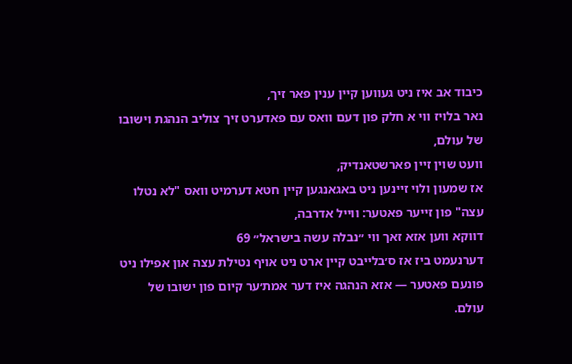כיבוד אב איז ניט געווען קיין ענין פאר זיך,
נאר בלויז ווי א חלק פון דעם וואס עם פאדערט זיך צוליב הנהגת וישובו של עולם,
וועט שוין זיין פארשטאנדיק,
אז שמעון ולוי זיינען ניט באגאנגען קיין חטא דערמיט וואס "לא נטלו עצה" פון זייער פאטער: ווייל אדרבה,
דווקא ווען אזא זאך ווי ״נבלה עשה בישראל״ 69
דערנעמט ביז אז ס׳בלייבט קיין ארט ניט אויף נטילת עצה און אפילו ניט פונעם פאטער — אזא הנהגה איז דער אמת׳ער קיום פון ישובו של עולם.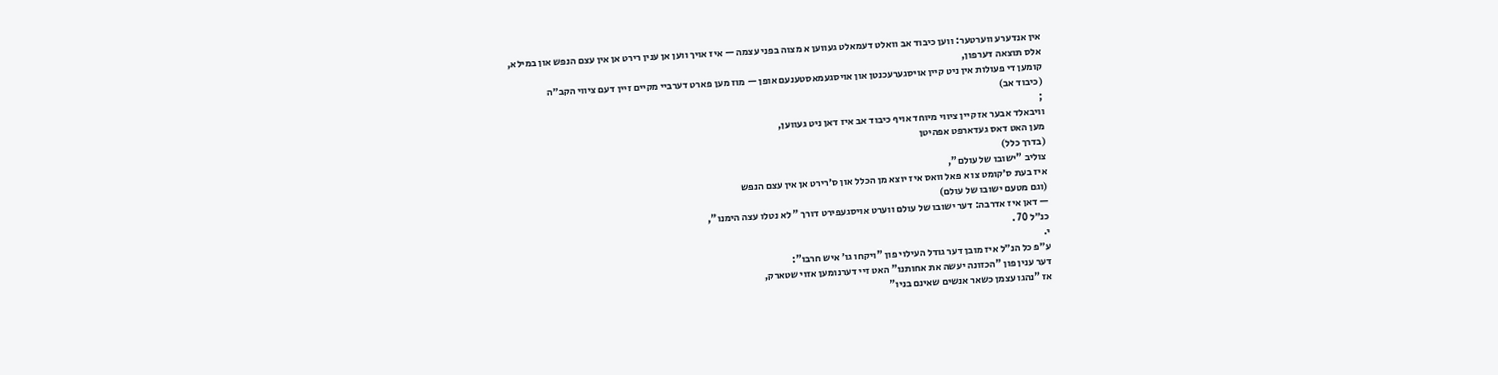אין אנדערע ווערטער: ווען כיבוד אב וואלט דעמאלט געווען א מצוה בפני עצמה — איז אויך ווען אן ענין רירט אן אין עצם הנפש און במילא,
אלס תוצאה דערפון,
קומען די פעולות אין ניט קיין אויסגערעכנטן און אויסגעמאסטענעם אופן — מוז מען פארט דערביי מקיים זיין דעם ציווי הקב״ה
(כיבוד אב)
;
וויבאלד אבער אז קיין ציווי מיוחד אויף כיבוד אב איז דאן ניט געווען,
מען האט דאס געדארפט אפהיטן
(בדרך כלל)
צוליב "ישובו של עולם",
איז בעת ס׳קומט צו א פאל וואס איז יוצא מן הכלל און ס׳רירט אן אין עצם הנפש
(וגם מטעם ישובו של עולם)
— דאן איז אדרבה: דער ישובו של עולם ווערט אויסגעפירט דורך " לא נטלו עצה הימנו",
כנ״ל 70 .
י.
ע״פ כל הנ״ל איז מובן דער גודל העילוי פון "ויקחו גו׳ איש חרבו":
דער ענין פון "הכזונה יעשה את אחותנו" האט זיי דערנומען אזוי שטארק,
אז "נהגו עצמן כשאר אנשים שאינם בניו"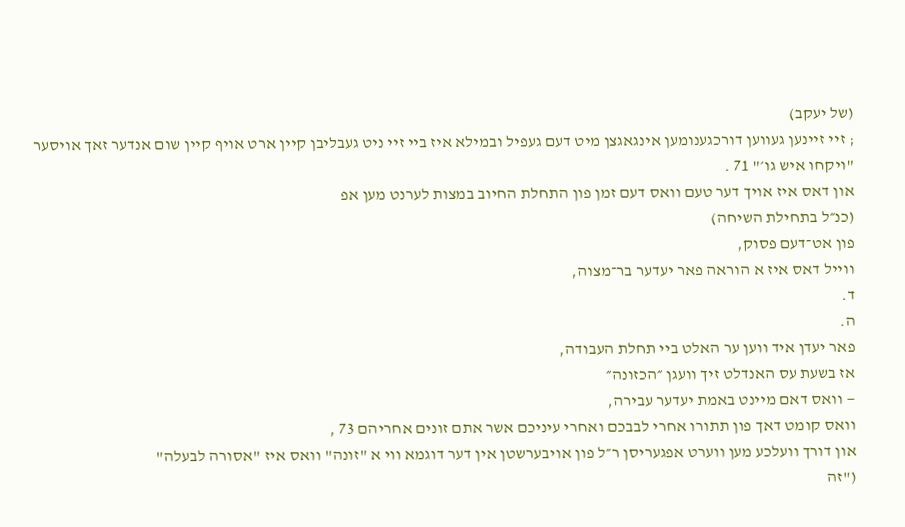(של יעקב)
; זיי זיינען געווען דורכגענומען אינגאגצן מיט דעם געפיל ובמילא איז ביי זיי ניט געבליבן קיין ארט אויף קיין שום אנדער זאך אויסער "ויקחו איש גו׳" 71 .
און דאס איז אויך דער טעם וואס דעם זמן פון התחלת החיוב במצות לערנט מען אפ
(כנ״ל בתחילת השיחה)
פון אט־דעם פסוק,
ווייל דאס איז א הוראה פאר יעדער בר־מצוה,
ד.
ה.
פאר יעדן איד ווען ער האלט ביי תחלת העבודה,
אז בשעת עס האנדלט זיך וועגן ״הכזונה״
— וואס דאם מיינט באמת יעדער עבירה,
וואס קומט דאך פון תתורו אחרי לבבכם ואחרי עיניכם אשר אתם זונים אחריהם 73 ,
און דורך וועלכע מען ווערט אפגעריסן ר״ל פון אויבערשטן אין דער דוגמא ווי א "זונה" וואס איז "אסורה לבעלה"
("זה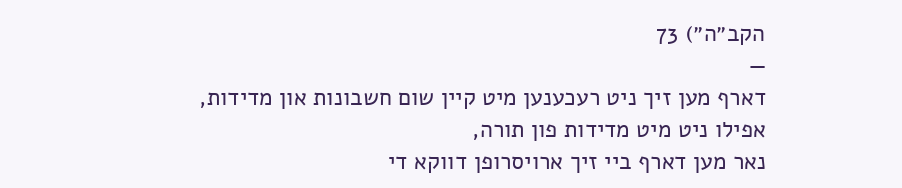הקב״ה״) 73
—
דארף מען זיך ניט רעכענען מיט קיין שום חשבונות און מדידות,
אפילו ניט מיט מדידות פון תורה,
נאר מען דארף ביי זיך ארויסרופן דווקא די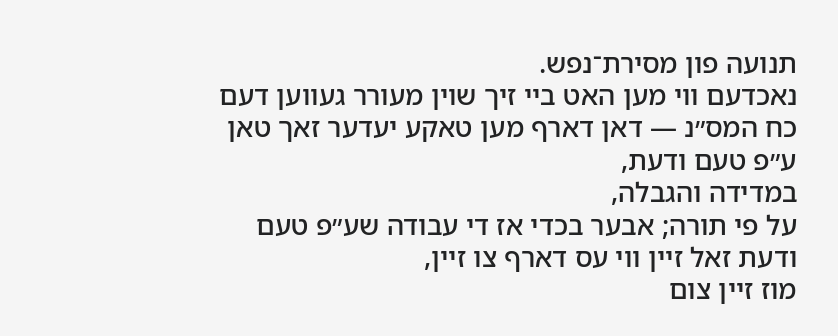תנועה פון מסירת־נפש.
נאכדעם ווי מען האט ביי זיך שוין מעורר געווען דעם כח המס״נ — דאן דארף מען טאקע יעדער זאך טאן ע״פ טעם ודעת,
במדידה והגבלה,
על פי תורה; אבער בכדי אז די עבודה שע״פ טעם ודעת זאל זיין ווי עס דארף צו זיין,
מוז זיין צום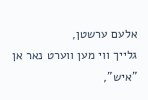אלעם ערשטן,
גלייך ווי מען ווערט נאר אן "איש",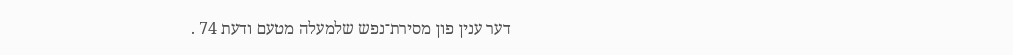דער ענין פון מסירת־נפש שלמעלה מטעם ודעת 74 .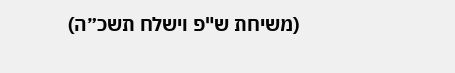(משיחת ש"פ וישלח תשכ״ה)